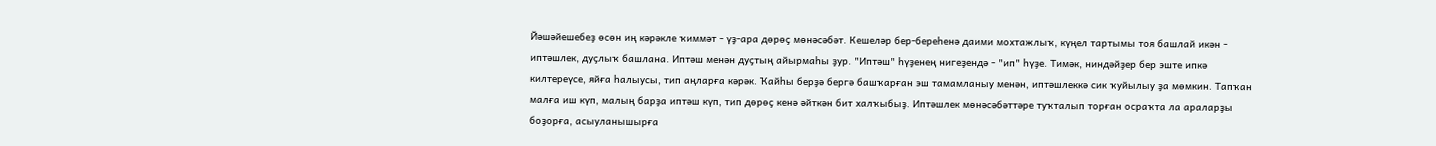Йәшәйешебеҙ өсөн иң кәрәкле ҡиммәт - үҙ-ара дөрөҫ мөнәсәбәт. Кешеләр бер-береһенә даими мохтажлыҡ, күңел тартымы тоя башлай икән - иптәшлек, дуҫлыҡ башлана. Иптәш менән дуҫтың айырмаһы ҙур. "Иптәш" һүҙенең нигеҙендә - "ип" һүҙе. Тимәк, ниндәйҙер бер эште ипкә килтереүсе, яйға һалыусы, тип аңларға кәрәк. Ҡайһы берҙә бергә башҡарған эш тамамланыу менән, иптәшлеккә сик ҡуйылыу ҙа мөмкин. Тапҡан малға иш күп, малың барҙа иптәш күп, тип дөрөҫ кенә әйткән бит халҡыбыҙ. Иптәшлек мөнәсәбәттәре туҡталып торған осраҡта ла араларҙы боҙорға, асыуланышырға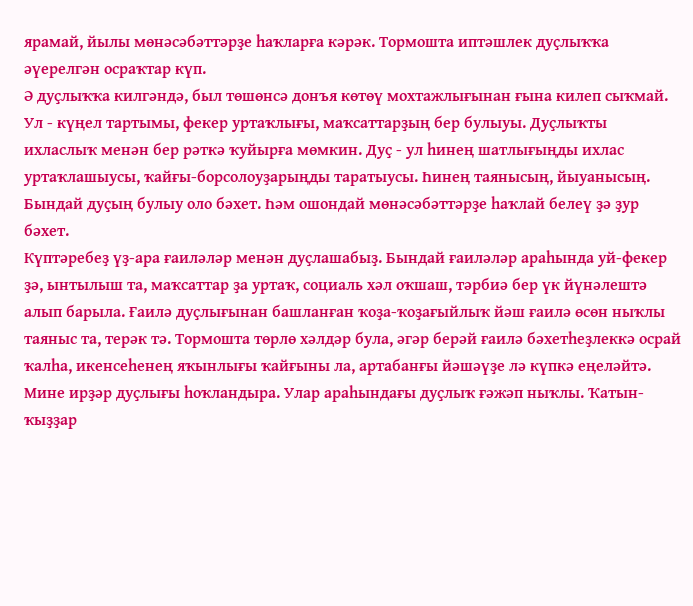ярамай, йылы мөнәсәбәттәрҙе һаҡларға кәрәк. Тормошта иптәшлек дуҫлыҡҡа әүерелгән осраҡтар күп.
Ә дуҫлыҡҡа килгәндә, был төшөнсә донъя көтөү мохтажлығынан ғына килеп сыҡмай. Ул - күңел тартымы, фекер уртаҡлығы, маҡсаттарҙың бер булыуы. Дуҫлыҡты ихласлыҡ менән бер рәткә ҡуйырға мөмкин. Дуҫ - ул һинең шатлығыңды ихлас уртаҡлашыусы, ҡайғы-борсолоуҙарыңды таратыусы. Һинең таянысың, йыуанысың. Бындай дуҫың булыу оло бәхет. Һәм ошондай мөнәсәбәттәрҙе һаҡлай белеү ҙә ҙур бәхет.
Күптәребеҙ үҙ-ара ғаиләләр менән дуҫлашабыҙ. Бындай ғаиләләр араһында уй-фекер ҙә, ынтылыш та, маҡсаттар ҙа уртаҡ, социаль хәл оҡшаш, тәрбиә бер үк йүнәлештә алып барыла. Ғаилә дуҫлығынан башланған ҡоҙа-ҡоҙағыйлыҡ йәш ғаилә өсөн ныҡлы таяныс та, терәк тә. Тормошта төрлө хәлдәр була, әгәр берәй ғаилә бәхетһеҙлеккә осрай ҡалһа, икенсеһенең яҡынлығы ҡайғыны ла, артабанғы йәшәүҙе лә күпкә еңеләйтә.
Мине ирҙәр дуҫлығы һоҡландыра. Улар араһындағы дуҫлыҡ ғәжәп ныҡлы. Ҡатын-ҡыҙҙар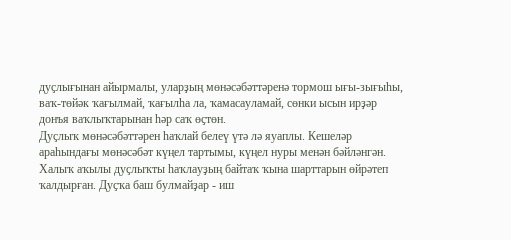дуҫлығынан айырмалы, уларҙың мөнәсәбәттәренә тормош ығы-зығыһы, ваҡ-төйәк ҡағылмай, ҡағылһа ла, ҡамасауламай, сөнки ысын ирҙәр донъя ваҡлыҡтарынан һәр саҡ өҫтөн.
Дуҫлыҡ мөнәсәбәттәрен һаҡлай белеү үтә лә яуаплы. Кешеләр араһындағы мөнәсәбәт күңел тартымы, күңел нуры менән бәйләнгән. Халыҡ аҡылы дуҫлыҡты һаҡлауҙың байтаҡ ҡына шарттарын өйрәтеп ҡалдырған. Дуҫҡа баш булмайҙар - иш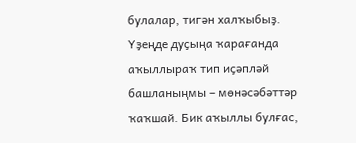булалар, тигән халҡыбыҙ. Үҙеңде дуҫыңа ҡарағанда аҡыллыраҡ тип иҫәпләй башланыңмы – мөнәсәбәттәр ҡаҡшай. Бик аҡыллы булғас,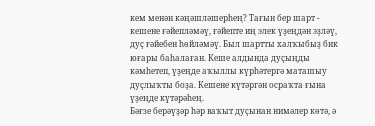кем менән кәңәшләшерһең? Тағын бер шарт - кешене ғәйепләмәү, ғәйепте иң элек үҙеңдән эҙләү, дуҫ ғәйебен һөйләмәү. Был шартты халҡыбыҙ бик юғары баһалаған. Кеше алдында дуҫыңды кәмһетеп, үҙеңде аҡыллы күрһәтергә маташыу дуҫлыҡты боҙа. Кешене күтәргән осраҡта ғына үҙеңде күтәрәһең.
Бәғзе берәүҙәр һәр ваҡыт дуҫынан нимәлер көтә, ә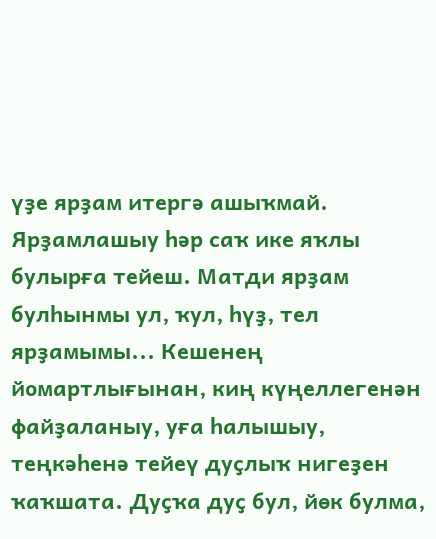үҙе ярҙам итергә ашыҡмай. Ярҙамлашыу һәр саҡ ике яҡлы булырға тейеш. Матди ярҙам булһынмы ул, ҡул, һүҙ, тел ярҙамымы... Кешенең йомартлығынан, киң күңеллегенән файҙаланыу, уға һалышыу, теңкәһенә тейеү дуҫлыҡ нигеҙен ҡаҡшата. Дуҫҡа дуҫ бул, йөк булма,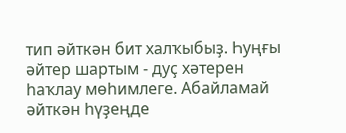тип әйткән бит халҡыбыҙ. Һуңғы әйтер шартым - дуҫ хәтерен һаҡлау мөһимлеге. Абайламай әйткән һүҙеңде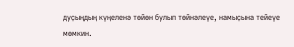дуҫыңдың күңеленә төйөн булып төйнәлеүе, намыҫына тейеүе мөмкин.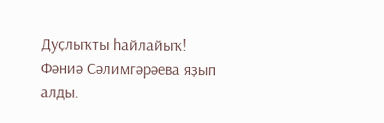Дуҫлыҡты һайлайыҡ!
Фәниә Сәлимгәрәева яҙып алды.